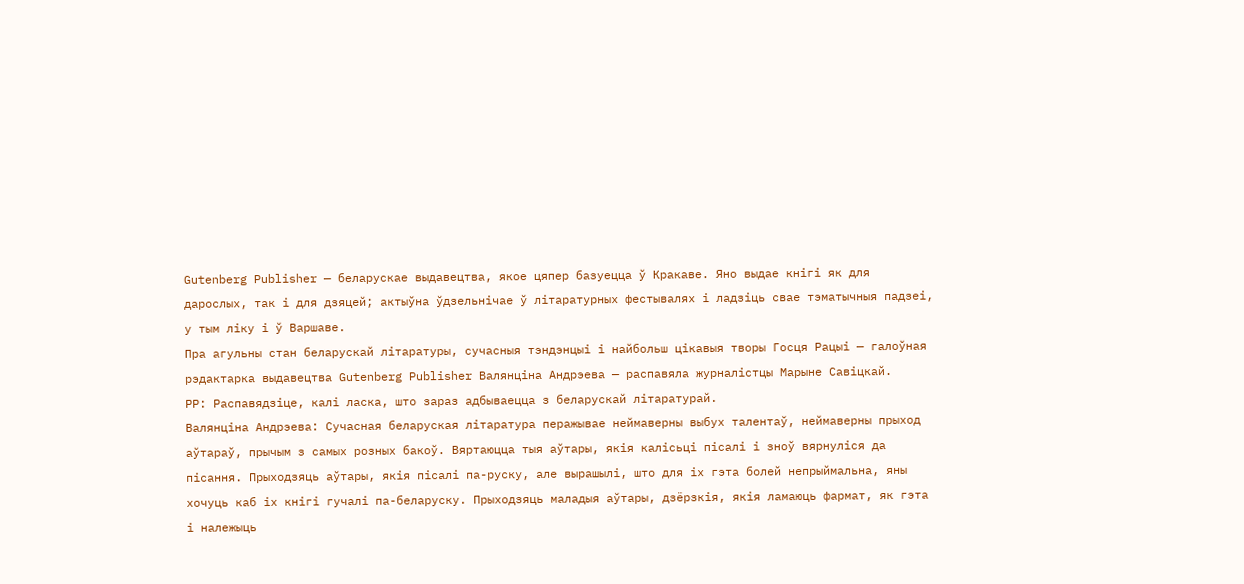Gutenberg Publisher — беларускае выдавецтва, якое цяпер базуецца ў Кракаве. Яно выдае кнігі як для дарослых, так і для дзяцей; актыўна ўдзельнічае ў літаратурных фестывалях і ладзіць свае тэматычныя падзеі, у тым ліку і ў Варшаве.
Пра агульны стан беларускай літаратуры, сучасныя тэндэнцыі і найбольш цікавыя творы Госця Рацыі — галоўная рэдактарка выдавецтва Gutenberg Publisher Валянціна Андрэева — распавяла журналістцы Марыне Савіцкай.
РР: Распавядзіце, калі ласка, што зараз адбываецца з беларускай літаратурай.
Валянціна Андрэева: Сучасная беларуская літаратура перажывае неймаверны выбух талентаў, неймаверны прыход аўтараў, прычым з самых розных бакоў. Вяртаюцца тыя аўтары, якія калісьці пісалі і зноў вярнуліся да пісання. Прыходзяць аўтары, якія пісалі па-руску, але вырашылі, што для іх гэта болей непрыймальна, яны хочуць каб іх кнігі гучалі па-беларуску. Прыходзяць маладыя аўтары, дзёрзкія, якія ламаюць фармат, як гэта і належыць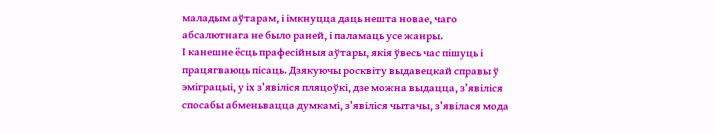маладым аўтарам, і імкнуцца даць нешта новае, чаго абсалютнага не было раней, і паламаць усе жанры.
І канешне ёсць прафесійныя аўтары, якія ўвесь час пішуць і працягваюць пісаць. Дзякуючы росквіту выдавецкай справы ў эміграцыі, у іх з’явіліся пляцоўкі, дзе можна выдацца, з’явіліся спосабы абменьвацца думкамі, з’явіліся чытачы, з’явілася мода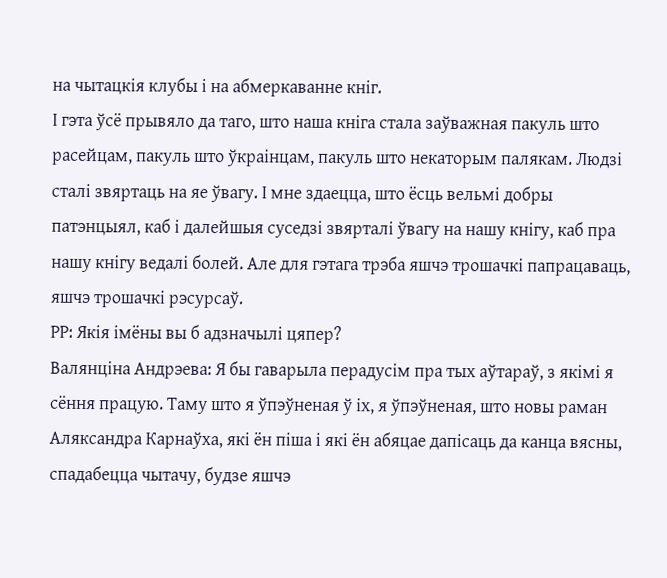на чытацкія клубы і на абмеркаванне кніг.
І гэта ўсё прывяло да таго, што наша кніга стала заўважная пакуль што расейцам, пакуль што ўкраінцам, пакуль што некаторым палякам. Людзі сталі звяртаць на яе ўвагу. І мне здаецца, што ёсць вельмі добры патэнцыял, каб і далейшыя суседзі звярталі ўвагу на нашу кнігу, каб пра нашу кнігу ведалі болей. Але для гэтага трэба яшчэ трошачкі папрацаваць, яшчэ трошачкі рэсурсаў.
РР: Якія імёны вы б адзначылі цяпер?
Валянціна Андрэева: Я бы гаварыла перадусім пра тых аўтараў, з якімі я сёння працую. Таму што я ўпэўненая ў іх, я ўпэўненая, што новы раман Аляксандра Карнаўха, які ён піша і які ён абяцае дапісаць да канца вясны, спадабецца чытачу, будзе яшчэ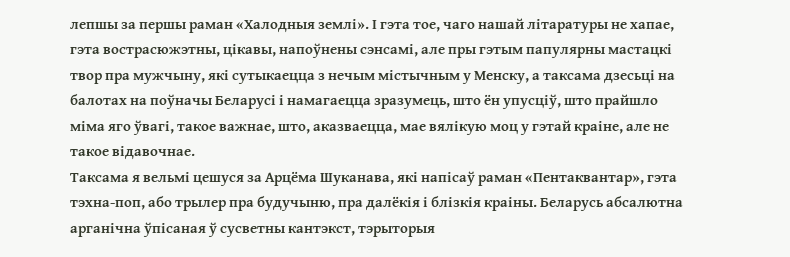лепшы за першы раман «Халодныя землі». І гэта тое, чаго нашай літаратуры не хапае, гэта вострасюжэтны, цікавы, напоўнены сэнсамі, але пры гэтым папулярны мастацкі твор пра мужчыну, які сутыкаецца з нечым містычным у Менску, а таксама дзесьці на балотах на поўначы Беларусі і намагаецца зразумець, што ён упусціў, што прайшло міма яго ўвагі, такое важнае, што, аказваецца, мае вялікую моц у гэтай краіне, але не такое відавочнае.
Таксама я вельмі цешуся за Арцёма Шуканава, які напісаў раман «Пентаквантар», гэта тэхна-поп, або трылер пра будучыню, пра далёкія і блізкія краіны. Беларусь абсалютна арганічна ўпісаная ў сусветны кантэкст, тэрыторыя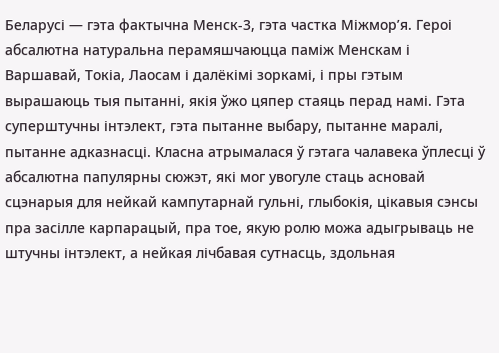Беларусі — гэта фактычна Менск-3, гэта частка Міжмор’я. Героі абсалютна натуральна перамяшчаюцца паміж Менскам і Варшавай, Токіа, Лаосам і далёкімі зоркамі, і пры гэтым вырашаюць тыя пытанні, якія ўжо цяпер стаяць перад намі. Гэта суперштучны інтэлект, гэта пытанне выбару, пытанне маралі, пытанне адказнасці. Класна атрымалася ў гэтага чалавека ўплесці ў абсалютна папулярны сюжэт, які мог увогуле стаць асновай сцэнарыя для нейкай кампутарнай гульні, глыбокія, цікавыя сэнсы пра засілле карпарацый, пра тое, якую ролю можа адыгрываць не штучны інтэлект, а нейкая лічбавая сутнасць, здольная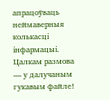апрацоўваць неймаверныя колькасці інфармацыі.
Цалкам размова — у далучаным гукавым файле!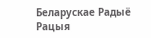Беларускае Радыё Рацыя